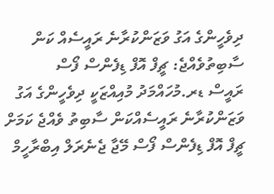ދިވެހީންގެ އަގު ވަޒަންކުރާނެ ރައީސެއް ކަން ސާބިތުވެއްޖެ: ޗީފް އޮފް ޑިފެންސް ފޯސް
ރައީސް ޑރ.މުހައްމަދު މުއިއްޒަކީ ދިވެހީންގެ އަގު ވަޒަންކުރާނެ ރައީސެއްކަން ސާބިތު ވެއްޖެ ކަމަށް ޗީފް އޮފް ޑިފެންސް ފޯސް މޭޖާ ޖެނެރަލް އިބްރާހީމް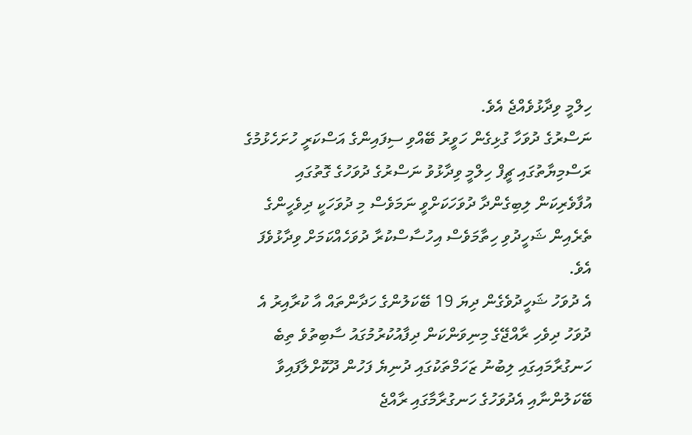ހިލްމީ ވިދާޅުވެއްޖެ އެވެ.
ނަސްރުގެ ދުވަހާ ގުޅިގެން ހަވީރު ބޭއްވި ސިފައިންގެ އަސްކަރީ ހުށަހެޅުމުގެ ރަސްމިޔާތުގައި ޗީފް ހިލްމީ ވިދާޅުވު ނަސްރުގެ ދުވަހުގެ ގޮތުގައި އުފާވެރިކަން ލިބިގެންދާ ދުވަހަކަށްވީ ނަމަވެސް މި ދުވަހަކީ ދިވެހީންގެ ތެރެއިން ޝަހީދުވި ހިތާމަވެސް އިހުސާސްކުރާ ދުވަހެއްކަމަށް ވިދާޅުވެފަ އެވެ.
އެ ދުވަހު ޝަހީދުވެގެން ދިޔަ 19 ބޭކަލުންގެ ހަދާންތައް އާ ކުރާއިރު އެ ދުވަހު ދިވެހި ރާއްޖޭގެ މިނިވަންކަން ދިފާއުކުރުމުގައު ސާބިތުވެ ތިބެ ހަނގުރާމައިގައި ލިބުނު ޒަހަމްތަކުގައި ދުނިޔެ ފަހުން ދޫކޮށްލާފައިވާ ބޭކަލުންނާއި އެދުވަހުގެ ހަނގުރާމާގައި ރާއްޖެ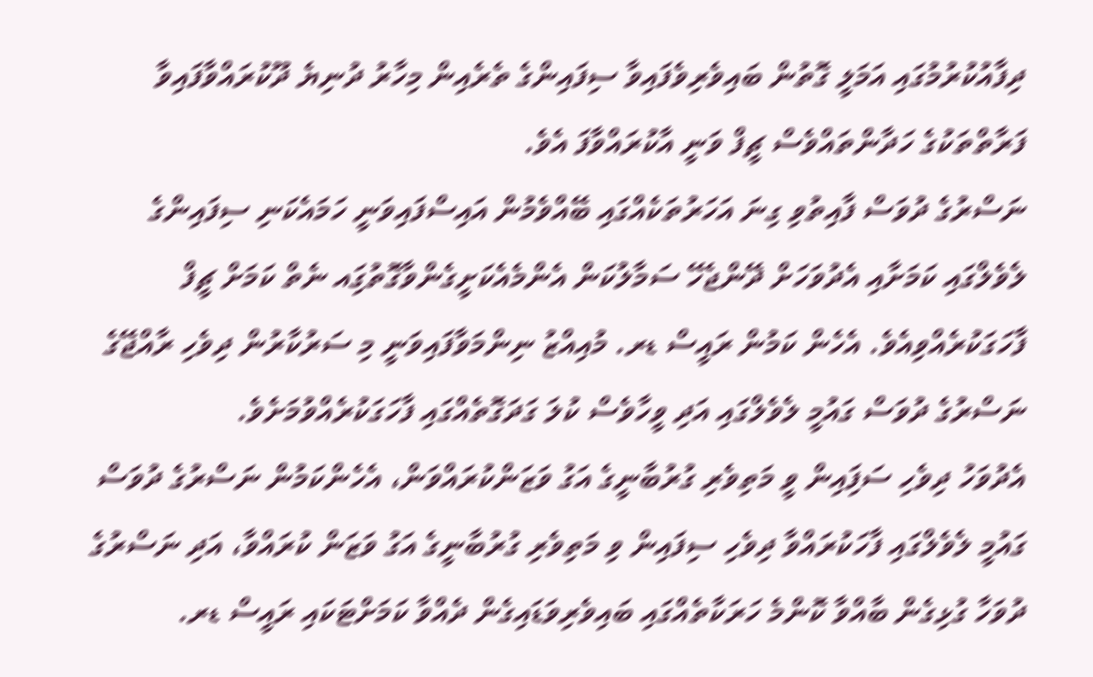ދިފާއުކުރުމުގައި އަމަލީ ގޮތުން ބައިވެރިވެފައިވާ ސިފައިންގެ ތެރެއިން މިހާރު ދުނިޔެ ދޫކުރައްވާފައިވާ ފަރާތްތަކުގެ ހަދާންތައްވެސް ޗީފް ވަނީ އާކުރައްވާފަ އެވެ.
ނަސްރުގެ ދުވަސް ފާއިތުވި ގިނަ އަހަރުތަކެއްގައި ބޭއްވެމުން އައިސްފައިވަނީ ހަމައެކަނި ސިފައިންގެ ލެވެލްގައި ކަމަށާއި އެދުވަހަށް ދޭންޖެހޭ ސަމާލުކަން އެންމެއެކަށީގެންވާގޮތުގަިއ ނެތް ކަމަށް ޗީފް ފާހަގަކުރެއްވިއެވެ. އެހެން ކަމުން ރައީސް ޑރ. މުއިއްޒު ނިންމަވާފައިވަނީ މި ސަރުކާރުން ދިވެހި ރާއްޖޭގެ ނަސްރުގެ ދުވަސް ގައުމީ ލެވެލްގައި އަދި ވީހާވެސް ކުލަ ގަދަގޮތެއްގައި ފާހަގަކުރެއްވުމަށެވެ.
އެދުވަހު ދިވެހި ސަފިައިން ވީ މަތިވެރި ގުރުބާނީގެ އަގު ވަޒަންކުރައްވަން، އެހެންކަމުން ނަސްރުގެ ދުވަސް ގައުމީ ލެވެލްގައި ފާހަކުރައްވާ ދިވެހި ސިފައިން ވި މަތިވެރި ގުރުބާނީގެ އަގު ވަޒަން ކުރައްވާ، އަދި ނަސްރުގެ ދުވަހާ ގުޅިގެން ބާއްވާ ކޮންމެ ހަރަކާތެއްގައި ބައިވެރިވަޑައިގެން ދެއްވާ ކަމަށްޓަކައި ރައީސް ޑރ.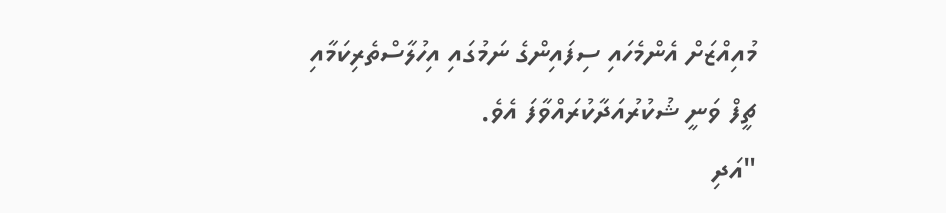މުއިއްޒަށް އެންމެހައި ސިފައިންގެ ނަމުގައި އިހުލާސްތެރިކަމާއި ޗީފް ވަނީ ޝުކުރުއަދާކުރައްވާފަ އެވެ.
"އަދި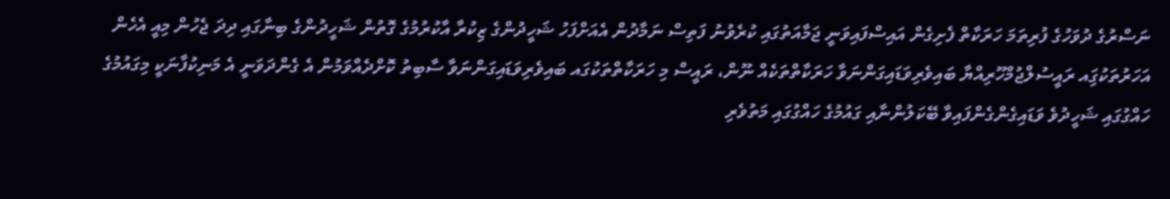ނަސްރުގެ ދުވަހުގެ ފުރިތަމަ ހަރަކާތް ފެށިގެން އައިސްފައިވަނީ ޖަމާއަތުގައި ކުރެވުނު ފަތިސް ނަމާދުން އެއަށްފަހު ޝަހީދުންގެ ޒިކުރާ އާކުރުމުގެ ގޮތުން ޝަހީދުންގެ ބިނާގައި ދިދަ ޖެހުން މިއީ އެހެން އަހަރުތަކުގަިއ ރައީސުލްޖުމްހޫރިއްޔާ ބައިވެރިވަޑައިގަންނަވާ ހަރަކާތްތަކެއް ނޫން، ރައީސް މި ހަރަކާތްތަކުގައ ބައިވެރިވަޑައިގަންނަވާ ސާބިތު ކޮށްދެއްވަމުން އެ ގެންދަވަނީ އެ މަނިކުފާނަކީ މިގައުމުގެ ހައްގުގައި ޝަހީދުވެ ވަޑައިގެންގެންފައިވާ ބޭކަލުންނާއި ގައުމުގެ ހައްގުގައި މަތުވެރި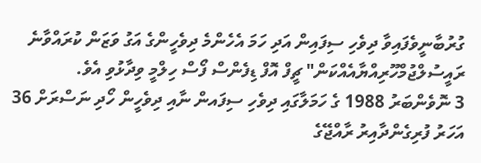ގުރުބާނީވެފައިވާ ދިވެހި ސިފައިން އަދި ހަމަ އެހެންމެ ދިވެހީންގެ އަގު ވަޒަން ކުރައްވާނެ ރައީސުލްޖުމްހޫރިއްޔާއެއްކަން" ޗީފް އޮފް ޑިފެންސް ފޯސް ހިލްމީ ވިދާޅުވި އެވެ.
3 ނޮވެންބަރު 1988 ގެ ހަމަލާގައި ދިވެހި ސިފައން ނާއި ދިވެހީން ހޯދި ނަސްރަށް 36 އަހަރު ފުރިގެންދާއިރު ރާއްޖޭގެ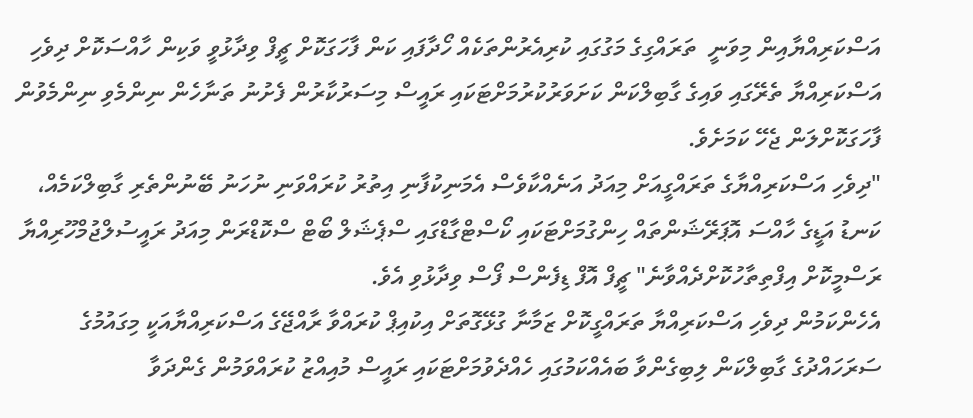އަސްކަރިއްޔާއިން މިވަނީ  ތަރައްގިގެ މަގުގައި ކުރިއެރުންތަކެއް ހޯދާފައި ކަން ފާހަގަކޮށް ޗީފް ވިދާޅުވީ ވަކިން ހާއްސަކޮށް ދިވެހި އަސްކަރިއްޔާ ތެރޭގައި ވައިގެ ގާބިލްކަން ކަށަވަރުކުރުމަށްޓަކައި ރައީސް މިސަރުކާރުން ފެށުނު ތަނާހެން ނިންމެވި ނިންމެވުން ފާހަގަކޮށްލަން ޖެހޭ ކަމަށެވެ.
"ދިވެހި އަސްކަރިއްޔާގެ ތަރައްގީއަށް މިއަދު އަނެއްކާވެސް އެމަނިކުފާނި އިތުރު ކުރައްވަނި ނުހަނު ބޭނުންތެރި ގާބިލްކަމެއް، ކަނޑު އަޑީގެ ހާއްސަ އޮޕަރޭޝަންތައް ހިންގުމަށްޓަކައި ކޯސްޓްގާޑްގައި ސްޕެޝަލް ބޯޓް ސްކޮޑްރަން މިއަދު ރައީސުލްޖުމްހޫރިއްޔާ ރަސްމީކޮށް އިފްތިތާހުކޮށްދެއްވާނެ" ޗީފް އޮފް ޑިފެންސް ފޯސް ވިދާޅުވި އެވެ.
އެހެންކަމުން ދިވެހި އަސްކަރިއްޔާ ތަރައްގީކޮށް ޒަމާނާ ގުޅޭގޮތަށް އިކުއިޕް ކުރައްވާ ރާއްޖޭގެ އަސްކަރިއްޔާއަކީ މިގައުމުގެ ސަރަހައްދުގެ ގާބިލްކަން ލިބިގެންވާ ބައެއްކަމުގައި ހެއްދެވުމަށްޓަކައި ރައީސް މުއިއްޒު ކުރައްވަމުން ގެންދަވާ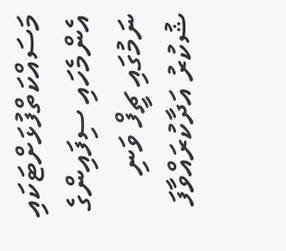މަސައްކަތްފުޅަށްޓަކައި އެންމެހައި ސިފައިންގެ ނަމުގައި ޗީފް ވަނި ޝުކުރު އަދާކުރައްވާފަ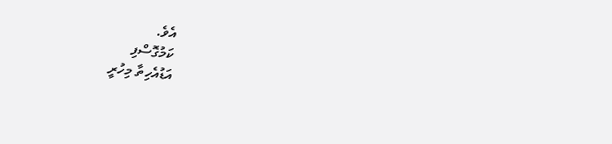އެވެ.
ކަމުގޮސްފި
އަޑުއެހިތާ މިހުރީ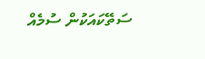ސަތޭކައަކުން ސުމެއް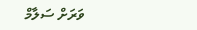ވަރަށް ސަލާމް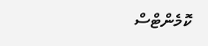ކޮމެންޓްސް